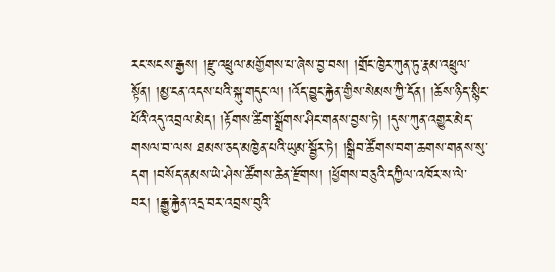རང་སངས་རྒྱས། །རྫུ་འཕྲུལ་མགྱོགས་པ་ཞེས་བྱ་བས། །གྲོང་ཁྱེར་ཀུན་ཏུ་རྣམ་འཕྲུལ་སྟོན། །མྱ་ངན་འདས་པའི་སྐུ་གདུང་ལ། །འོད་བྱུང་རྐྱེན་གྱིས་སེམས་ཀྱི་དོན། །ཆོས་ཉིད་སྙིང་པོའི་འདུ་འབྲལ་མེད། །རྟོགས་ཚིག་སྒྲོགས་ཤིང་གནས་བྱས་ཏེ། །དུས་ཀུན་འགྱུར་མེད་གསལ་བ་ལས ཐམས་ཅད་མཁྱེན་པའི་ཡུམ་སྦྱོར་ཏེ། །སྒྲིབ་ཚོགས་བག་ཆགས་གནས་སུ་དག །བསོད་ནམས་ཡེ་ཤེས་ཚོགས་ཆེན་རྫོགས། །ཕྱོགས་བཅུའི་དཀྱིལ་འཁོར་ས་ལེ་བར། །རྒྱུ་རྐྱེན་འདྲ་བར་འབྲས་བུའི་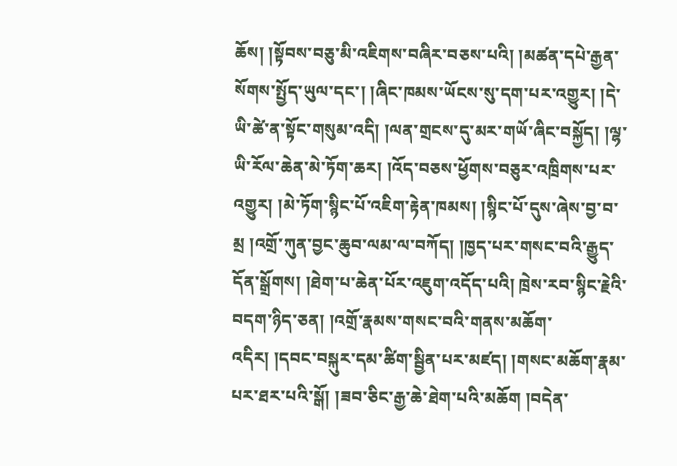ཆོས། །སྟོབས་བཅུ་མི་འཇིགས་བཞིར་བཅས་པའི། །མཚན་དཔེ་རྒྱན་སོགས་སྤྱོད་ཡུལ་དང་། །ཞིང་ཁམས་ཡོངས་སུ་དག་པར་འགྱུར། །དེ་ཡི་ཚེ་ན་སྟོང་གསུམ་འདི། །ལན་གྲངས་དུ་མར་གཡོ་ཞིང་བསྐྱོད། །ལྷ་ཡི་རོལ་ཆེན་མེ་ཏོག་ཆར། །འོད་བཅས་ཕྱོགས་བཅུར་འཁྲིགས་པར་འགྱུར། །མེ་ཏོག་སྙིང་པོ་འཇིག་རྟེན་ཁམས། །སྙིང་པོ་དུས་ཞེས་བྱ་བ་མྲ །འགྲོ་ཀུན་བྱང་ཆུབ་ལམ་ལ་བཀོད། །ཁྱད་པར་གསང་བའི་རྒྱུད་དོན་སྒྲོགས། །ཐེག་པ་ཆེན་པོར་འཇུག་འདོད་པའི། ཁྲེས་རབ་སྙིང་རྗེའི་བདག་ཉིད་ཅན། །འགྲོ་རྣམས་གསང་བའི་གནས་མཆོག་འདིར། །དབང་བསྐུར་དམ་ཚིག་སྦྱིན་པར་མཛད། །གསང་མཆོག་རྣམ་པར་ཐར་པའི་སྒོ། །ཟབ་ཅིང་རྒྱ་ཆེ་ཐེག་པའི་མཆོག །བདེན་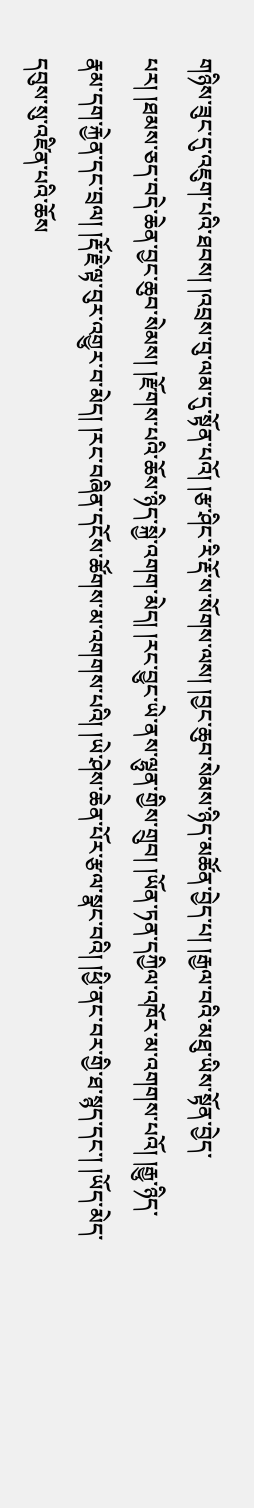གཉིས་ཟུང་དུ་འཇུག་པའི་ཐབས། །འབྲས་བུ་ལམ་དུ་སྟོན་པའོ། །རྩ་ཤིང་རི་རྡོ་ས་སོགས་ལས། །བྱང་ཆུབ་སེམས་ཉིད་མཚོན་བྱེད་པ། །རྒྱལ་བའི་མཐུ་ཡིས་སྟོན་བྱེད་པར། །ཐམས་ཅད་བདེ་ཆེན་བྱང་ཆུབ་སེམས། །རྫོགས་པའི་ཆོས་ཉིད་སྐྱེ་འགག་མེད། །རང་བྱུང་ཡེ་ནས་ལྷུན་གྱིས་གྲུབ། །ཡོན་ཏན་དཀྱིལ་འཁོར་མ་འགགས་པའོ། །རྒྱུ་ཉིད་རྣམ་དག་རྐྱེན་དང་བྲལ། །རྡོ་རྗེ་ལྟ་བུར་འགྱུར་བ་མེད། །རང་བཞིན་དངོས་ཚོགས་མ་འགགས་པའི། །ཡེ་ཤེས་ཆེན་པོར་རྩལ་སྣང་བའི། །ཕྱི་ནང་བར་གྱི་ཐ་སྙད་དང་། །ཡོད་མེད་དབུས་སུ་འཛིན་པའི་ཆོས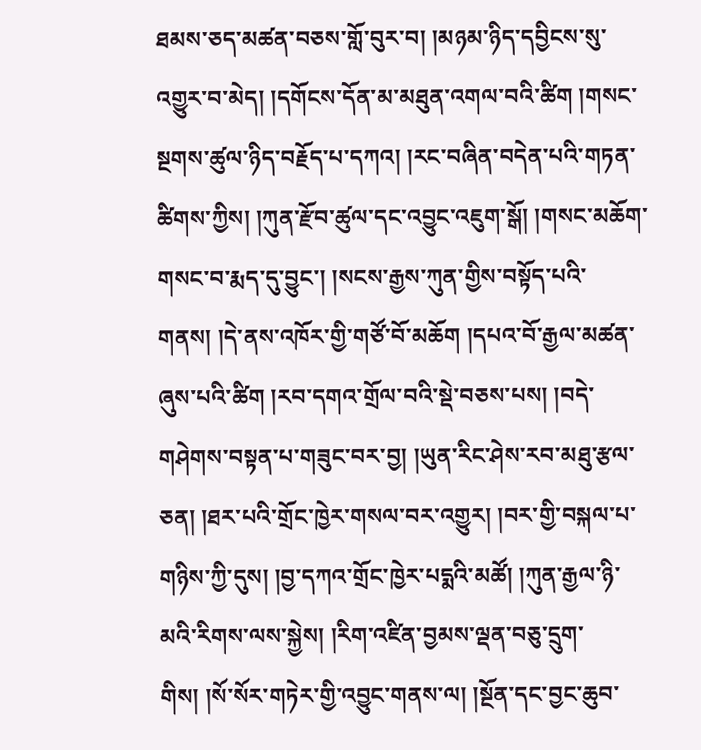ཐམས་ཅད་མཚན་བཅས་གློ་བུར་བ། །མཉམ་ཉིད་དབྱིངས་སུ་འགྱུར་བ་མེད། །དགོངས་དོན་མ་མཐུན་འགལ་བའི་ཚིག །གསང་སྔགས་ཚུལ་ཉིད་བརྗོད་པ་དཀའ། །རང་བཞིན་བདེན་པའི་གཏན་ཚིགས་ཀྱིས། །ཀུན་རྫོབ་ཚུལ་དང་འབྱུང་འཇུག་སྒོ། །གསང་མཆོག་གསང་བ་རྨད་དུ་བྱུང་། །སངས་རྒྱས་ཀུན་གྱིས་བསྟོད་པའི་གནས། །དེ་ནས་འཁོར་གྱི་གཙོ་བོ་མཆོག །དཔའ་བོ་རྒྱལ་མཚན་ཞུས་པའི་ཚིག །རབ་དགའ་གྲོལ་བའི་སྡེ་བཅས་པས། །བདེ་གཤེགས་བསྟན་པ་གཟུང་བར་བྱ། །ཡུན་རིང་ཤེས་རབ་མཐུ་རྩལ་ཅན། །ཐར་པའི་གྲོང་ཁྱེར་གསལ་བར་འགྱུར། །བར་གྱི་བསྐལ་པ་གཉིས་ཀྱི་དུས། །བྱ་དཀའ་གྲོང་ཁྱེར་པདྨའི་མཚོ། །ཀུན་རྒྱལ་ཉི་མའི་རིགས་ལས་སྐྱེས། །རིག་འཛིན་བྱམས་ལྡན་བཅུ་དྲུག་གིས། །སོ་སོར་གཏེར་གྱི་འབྱུང་གནས་ལ། །སྔོན་དང་བྱང་ཆུབ་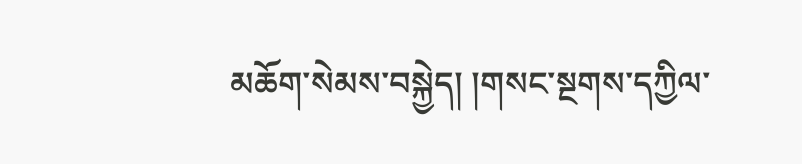མཆོག་སེམས་བསྐྱེད། །གསང་སྔགས་དཀྱིལ་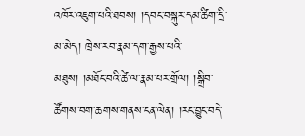འཁོར་འཇུག་པའི་ཐབས། །དབང་བསྐུར་དམ་ཚིག་དྲི་མ་མེད། ཁྲེས་རབ་རྣམ་དག་རྒྱས་པའི་མཐུས། །མཐོང་བའི་ཚེ་ལ་རྣམ་པར་གྲོལ། །སྒྲིབ་ཚོགས་བག་ཆགས་གནས་ངན་ལེན། །རང་བྱུང་བདེ་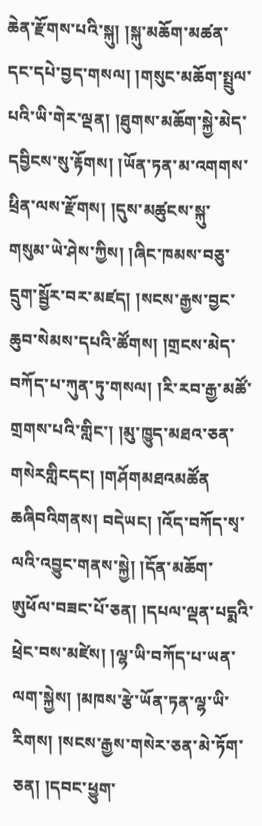ཆེན་རྫོགས་པའི་སྐུ། །སྐུ་མཆོག་མཚན་དང་དཔེ་བྱད་གསལ། །གསུང་མཆོག་སྤྲུལ་པའི་ཡི་གེར་ལྡན། །ཐུགས་མཆོག་སྐྱེ་མེད་དབྱིངས་སུ་རྟོགས། །ཡོན་ཏན་མ་འགགས་ཕྲིན་ལས་རྫོགས། །དུས་མཚུངས་སྐུ་གསུམ་ཡེ་ཤེས་ཀྱིས། །ཞིང་ཁམས་བཅུ་དྲུག་སྦྱོར་བར་མཛད། །སངས་རྒྱས་བྱང་ཆུབ་སེམས་དཔའི་ཚོགས། །གྲངས་མེད་བཀོད་པ་ཀུན་ཏུ་གསལ། །རི་རབ་རྒྱ་མཚོ་གྲགས་པའི་གླིང་། །མུ་ཁྱུད་མཐའ་ཅན་གསེརགླིངདང། །གཤོགམཐའམཚོན ཆཞིབའིགནས། བདེཡང། །འོད་བཀོད་སྭ་ལའི་འབྱུང་གནས་སྐྱེ། །དོན་མཆོག་ཨུཕོལ་བཟང་པོ་ཅན། །དཔལ་ལྡན་པདྨའི་ཕྲེང་བས་མཛེས། །ལྷ་ཡི་བཀོད་པ་ཡན་ལག་སྐྱེས། །མཁས་རྩེ་ཡོན་ཏན་ལྷ་ཡི་རིགས། །སངས་རྒྱས་གསེར་ཅན་མེ་ཏོག་ཅན། །དབང་ཕྱུག་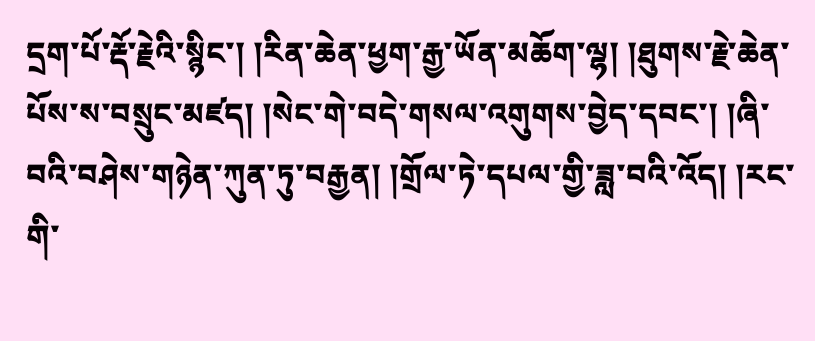དྲག་པོ་རྡོ་རྗེའི་སྙིང་། །རིན་ཆེན་ཕྱག་རྒྱ་ཡོན་མཆོག་ལྷ། །ཐུགས་རྗེ་ཆེན་པོས་ས་བསྲུང་མཛད། །སེང་གེ་བདེ་གསལ་འགུགས་བྱེད་དབང་། །ཞི་བའི་བཤེས་གཉེན་ཀུན་ཏུ་བརྒྱན། །གྲོལ་ཏེ་དཔལ་གྱི་ཟླ་བའི་འོད། །རང་གི་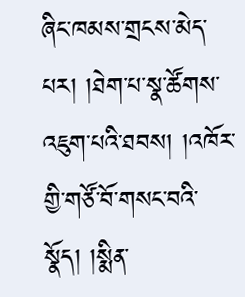ཞིང་ཁམས་གྲངས་མེད་པར། །ཐེག་པ་སྣ་ཚོགས་འཇུག་པའི་ཐབས། །འཁོར་གྱི་གཙོ་བོ་གསང་བའི་སྣོད། །སྨིན་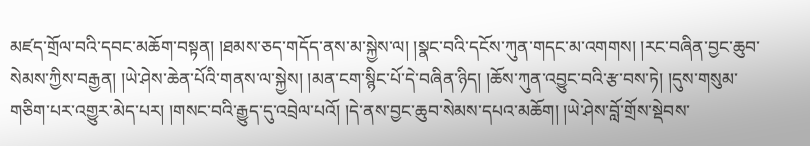མཛད་གྲོལ་བའི་དབང་མཆོག་བསྟན། །ཐམས་ཅད་གདོད་ནས་མ་སྐྱེས་ལ། །སྣང་བའི་དངོས་ཀུན་གདང་མ་འགགས། །རང་བཞིན་བྱང་ཆུབ་སེམས་ཀྱིས་བརྒྱན། །ཡེ་ཤེས་ཆེན་པོའི་གནས་ལ་སྐྱེས། །མན་ངག་སྙིང་པོ་དེ་བཞིན་ཉིད། །ཆོས་ཀུན་འབྱུང་བའི་རྩ་བས་ཏེ། །དུས་གསུམ་གཅིག་པར་འགྱུར་མེད་པར། །གསང་བའི་རྒྱུད་དུ་འབྲེལ་པའོ། །དེ་ནས་བྱང་ཆུབ་སེམས་དཔའ་མཆོག། །ཡེ་ཤེས་བློ་གྲོས་སྡེབས་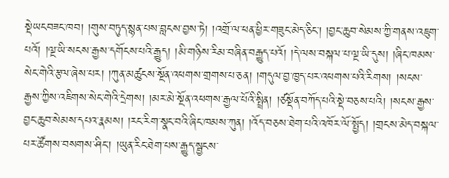སྡེཡངབཟང་ཁབ། །གུས་བཏུད་སྙན་པས་བླངས་བྱས་ཏེ། །འགྲོ་ལ་ཕན་ཕྱིར་གཟུང་མེད་ཅིང་། །བྱང་ཆུབ་སེམས་ཀྱི་གནས་འཇུག་པའོ། །ལྔ་ཡི་སངས་རྒྱས་དགོངས་པའི་རྒྱུད། །མི་གཉིས་རིམ་བཞིན་བརྒྱུད་པའོ། །དེ་ལས་བསྐལ་པ་ལྔ་ཡི་དུས། །ཞིང་ཁམས་སེང་གེའི་རྩལ་ཞེས་པར། །ཀུན་མཚུངས་སྔོན་འཕགས་གྲགས་པ་ཅན། །གདུལ་བྱ་ཁྱད་པར་འཕགས་པའི་རིགས། །སངས་རྒྱས་ཀྱིས་འཇིགས་སེང་གེའི་དྲེགས། །མར་མེ་སྔོན་འཕགས་རྒྱལ་པོའི་སྤྲིན། །ཙསྡོན་བཀོད་པའི་སྡེ་བཅས་པའི། །སངས་རྒྱས་བྱང་ཆུབ་སེམས་དཔའ་རྣམས། །རང་རིག་སྣང་བའི་ཞིང་ཁམས་ཀུན། །འོད་བཅས་ཐེག་པའི་འཁོར་ལོ་སྤྱོད། །གྲངས་མེད་བསྐལ་པར་ཚོགས་བསགས་ཤིང་། །ཡུན་རིང་ཐེག་པས་རྒྱུད་སྦྱངས་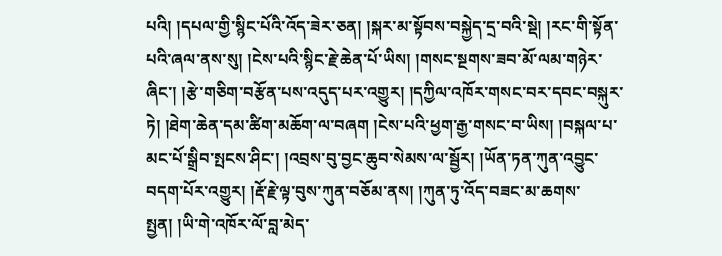པའི། །དཔལ་གྱི་སྙིང་པོའི་འོད་ཟེར་ཅན། །སྐར་མ་སྟོབས་བསྐྱེད་དྲ་བའི་སྡེ། །རང་གི་སྟོན་པའི་ཞལ་ནས་སུ། །ངེས་པའི་སྙིང་རྗེ་ཆེན་པོ་ཡིས། །གསང་སྔགས་ཟབ་མོ་ལམ་གཉེར་ཞིང་། །རྩེ་གཅིག་བརྩོན་པས་འདུད་པར་འགྱུར། །དཀྱིལ་འཁོར་གསང་བར་དབང་བསྐུར་ཏེ། །ཐེག་ཆེན་དམ་ཚིག་མཆོག་ལ་བཞག །ངེས་པའི་ཕྱག་རྒྱ་གསང་བ་ཡིས། །བསྐལ་པ་མང་པོ་སྒྲིབ་སྤངས་ཤིང་། །འབྲས་བུ་བྱང་ཆུབ་སེམས་ལ་སྦྱོར། །ཡོན་ཏན་ཀུན་འབྱུང་བདག་པོར་འགྱུར། །རྡོ་རྗེ་ལྟ་བུས་ཀུན་བཅོམ་ནས། །ཀུན་ཏུ་འོད་བཟང་མ་ཆགས་སྤྱན། །ཡི་གེ་འཁོར་ལོ་བླ་མེད་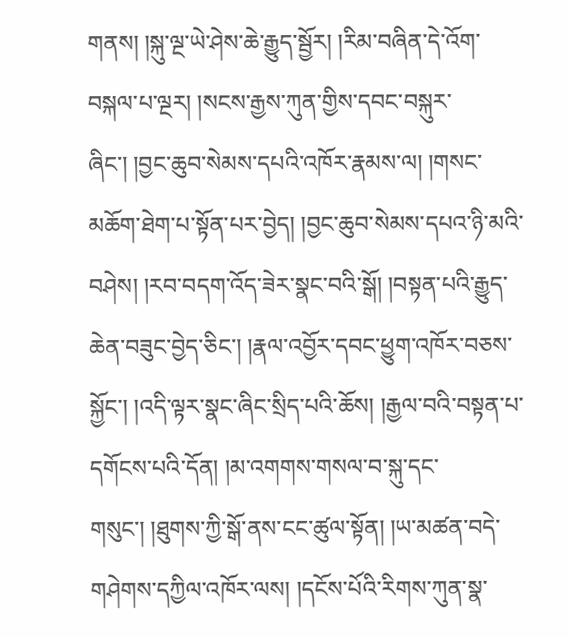གནས། །སྐུ་ལྔ་ཡེ་ཤེས་ཆེ་རྒྱུད་སྦྱོར། །རིམ་བཞིན་དེ་འོག་བསྐལ་པ་ལྔར། །སངས་རྒྱས་ཀུན་གྱིས་དབང་བསྐུར་ཞིང་། །བྱང་ཆུབ་སེམས་དཔའི་འཁོར་རྣམས་ལ། །གསང་མཆོག་ཐེག་པ་སྟོན་པར་བྱེད། །བྱང་ཆུབ་སེམས་དཔའ་ཉི་མའི་བཤེས། །རབ་བདག་འོད་ཟེར་སྣང་བའི་སྒོ། །བསྟན་པའི་རྒྱུད་ཆེན་བཟུང་བྱེད་ཅིང་། །རྣལ་འབྱོར་དབང་ཕྱུག་འཁོར་བཅས་སྐྱོང་། །འདི་ལྟར་སྣང་ཞིང་སྲིད་པའི་ཆོས། །རྒྱལ་བའི་བསྟན་པ་དགོངས་པའི་དོན། །མ་འགགས་གསལ་བ་སྐུ་དང་གསུང་། །ཐུགས་ཀྱི་སྒོ་ནས་ངང་ཚུལ་སྟོན། །ཡ་མཚན་བདེ་གཤེགས་དཀྱིལ་འཁོར་ལས། །དངོས་པོའི་རིགས་ཀུན་སྣ་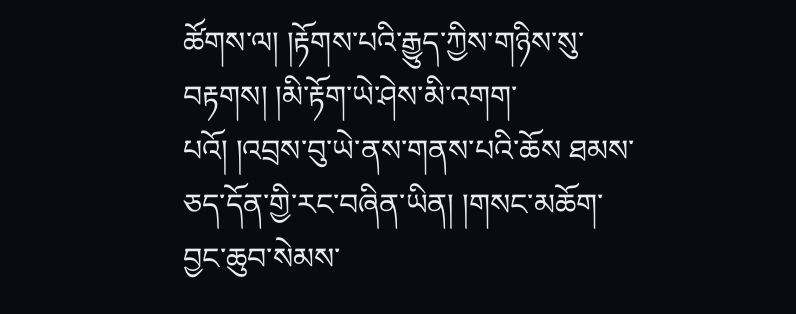ཚོགས་ལ། །རྟོགས་པའི་རྒྱུད་ཀྱིས་གཉིས་སུ་བརྟགས། །མི་རྟོག་ཡེ་ཤེས་མི་འགག་པའོ། །འབྲས་བུ་ཡེ་ནས་གནས་པའི་ཆོས ཐམས་ཅད་དོན་གྱི་རང་བཞིན་ཡིན། །གསང་མཆོག་བྱང་ཆུབ་སེམས་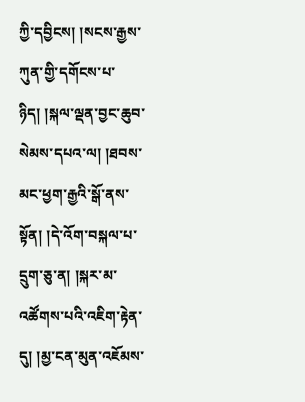ཀྱི་དབྱིངས། །སངས་རྒྱས་ཀུན་གྱི་དགོངས་པ་ཉིད། །སྐལ་ལྡན་བྱང་ཆུབ་སེམས་དཔའ་ལ། །ཐབས་མང་ཕྱག་རྒྱའི་སྒོ་ནས་སྟོན། །དེ་འོག་བསྐལ་པ་དྲུག་ཅུ་ན། །སྐར་མ་འཚོགས་པའི་འཇིག་རྟེན་དུ། །མྱ་ངན་མུན་འཇོམས་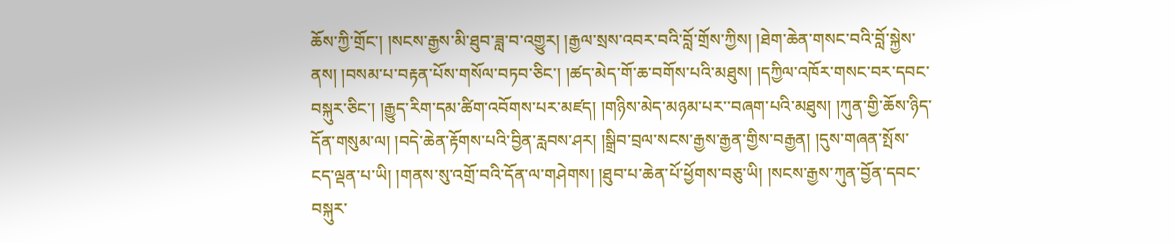ཆོས་ཀྱི་གྲོང་། །སངས་རྒྱས་མི་ཐུབ་ཟླ་བ་འགྱུར། །རྒྱལ་སྲས་འབར་བའི་བློ་གྲོས་ཀྱིས། །ཐེག་ཆེན་གསང་བའི་བློ་སྐྱེས་ནས། །བསམ་པ་བརྟན་པོས་གསོལ་བཏབ་ཅིང་། །ཚད་མེད་གོ་ཆ་བགོས་པའི་མཐུས། །དཀྱིལ་འཁོར་གསང་བར་དབང་བསྐུར་ཅིང་། །རྒྱུད་རིག་དམ་ཚིག་འབོགས་པར་མཛད། །གཉིས་མེད་མཉམ་པར་་བཞག་པའི་མཐུས། །ཀུན་གྱི་ཆོས་ཉིད་དོན་གསུམ་ལ། །བདེ་ཆེན་རྟོགས་པའི་བྱིན་རླབས་ཤར། །སྒྲིབ་བྲལ་སངས་རྒྱས་རྒྱན་གྱིས་བརྒྱན། །དུས་གཞན་སྤོས་ངད་ལྡན་པ་ཡི། །གནས་སུ་འགྲོ་བའི་དོན་ལ་གཤེགས། །ཐུབ་པ་ཆེན་པོ་ཕྱོགས་བཅུ་ཡི། །སངས་རྒྱས་ཀུན་བྱོན་དབང་བསྐུར་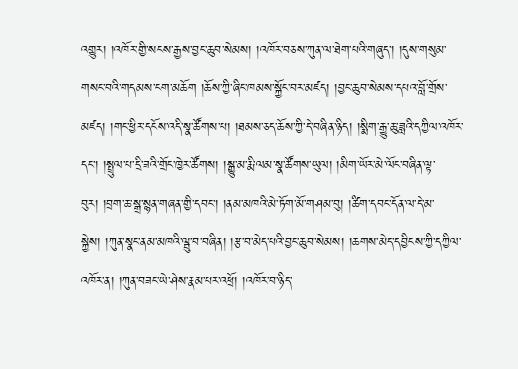འགྱུར། །འཁོར་གྱི་སངས་རྒྱས་བྱང་ཆུབ་སེམས། །འཁོར་བཅས་ཀུན་ལ་ཐེག་པའི་གཞུད་། །དུས་གསུམ་གསང་བའི་གདམས་ངག་མཆོག །ཆོས་ཀྱི་ཞིང་ཁམས་སྐྱོང་བར་མཛད། །བྱང་ཆུབ་སེམས་དཔའ་བློ་གྲོས་མཛད། །གང་ཕྱིར་དངོས་འདི་སྣ་ཚོགས་པ། །ཐམས་ཅད་ཆོས་ཀྱི་དེ་བཞིན་ཉིད། །སྨིག་རྒྱུ་ཆུ་ཟླའི་དཀྱིལ་འཁོར་དང་། །སྤྲུལ་པ་དྲི་ཟའི་གྲོང་ཁྱེར་ཚོགས། །སྒྱུ་མ་རྨི་ལམ་སྣ་ཚོགས་ཡུལ། །མིག་ཡོར་མེ་ལོང་བཞིན་ལྟ་བུར། །བྲག་ཆ་སྒྲ་སྙན་གཞན་གྱི་དབང་། །ནམ་མཁའི་མེ་ཏོག་མོ་གཤམ་བུ། །ཚིག་དབང་དོན་ལ་དེ་མ་སྐྱེས། །ཀུན་སྣང་ནམ་མཁའི་ལྦུ་བ་བཞིན། །རྩ་བ་མེད་པའི་བྱང་ཆུབ་སེམས། །ཆགས་མེད་དབྱིངས་ཀྱི་དཀྱིལ་འཁོར་ན། །ཀུན་བཟང་ཡེ་ཤེས་རྣམ་པར་འཕྲོ། །འཁོར་བ་ཉིད་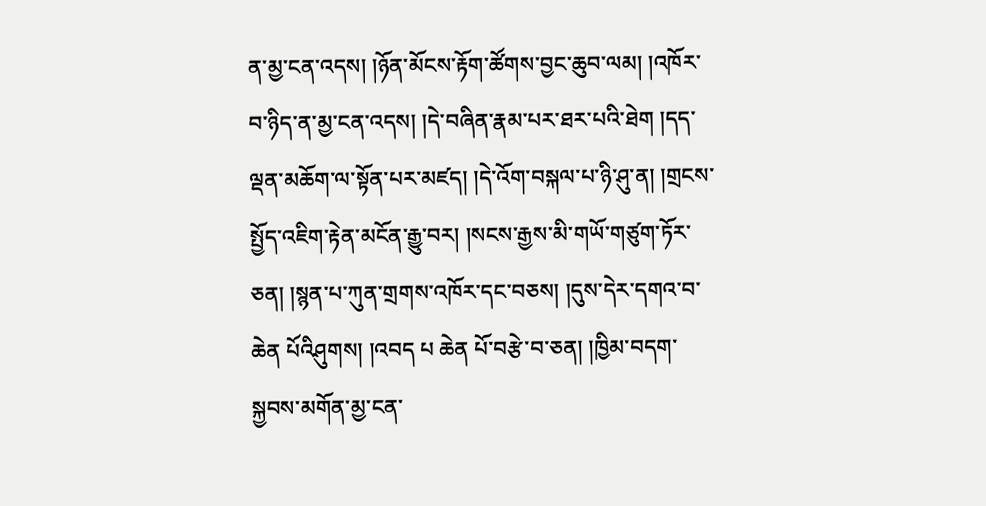ན་མྱ་ངན་འདས། །ཉོན་མོངས་རྟོག་ཚོགས་བྱང་ཆུབ་ལམ། །འཁོར་བ་ཉིད་ན་མྱ་ངན་འདས། །དེ་བཞིན་རྣམ་པར་ཐར་པའི་ཐེག །དད་ལྡན་མཆོག་ལ་སྟོན་པར་མཛད། །དེ་འོག་བསྐལ་པ་ཉི་ཤུ་ན། །གྲངས་སྤྱོད་འཇིག་རྟེན་མངོན་རྒྱུ་བར། །སངས་རྒྱས་མི་གཡོ་གཙུག་ཏོར་ཅན། །སྙན་པ་ཀུན་གྲགས་འཁོར་དང་བཅས། །དུས་དེར་དགའ་བ་ཆེན པོའིཤུགས། །འབད པ ཆེན པོ་བརྩེ་བ་ཅན། །ཁྱིམ་བདག་སྐྱབས་མགོན་མྱ་ངན་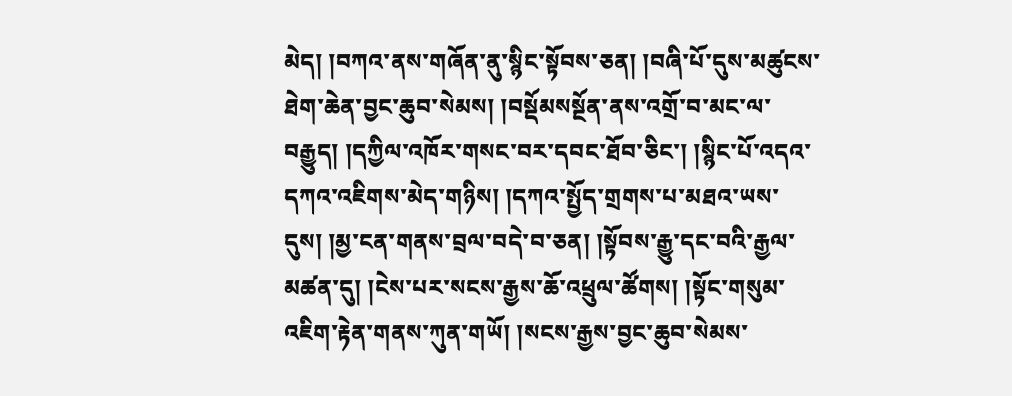མེད། །བཀའ་ནས་གཞོན་ནུ་སྙིང་སྟོབས་ཅན། །བཞི་པོ་དུས་མཚུངས་ཐེག་ཆེན་བྱང་ཆུབ་སེམས། །བསྡོམསསྔོན་ནས་འགྲོ་བ་མང་ལ་བརྒྱུད། །དཀྱིལ་འཁོར་གསང་བར་དབང་ཐོབ་ཅིང་། །སྙིང་པོ་འདའ་དཀའ་འཇིགས་མེད་གཉིས། །དཀའ་སྤྱོད་གྲགས་པ་མཐའ་ཡས་དུས། །མྱ་ངན་གནས་བྲལ་བདེ་བ་ཅན། །སྟོབས་རྒྱུ་དང་བའི་རྒྱལ་མཚན་དུ། །ངེས་པར་སངས་རྒྱས་ཆོ་འཕྲུལ་ཚོགས། །སྟོང་གསུམ་འཇིག་རྟེན་གནས་ཀུན་གཡོ། །སངས་རྒྱས་བྱང་ཆུབ་སེམས་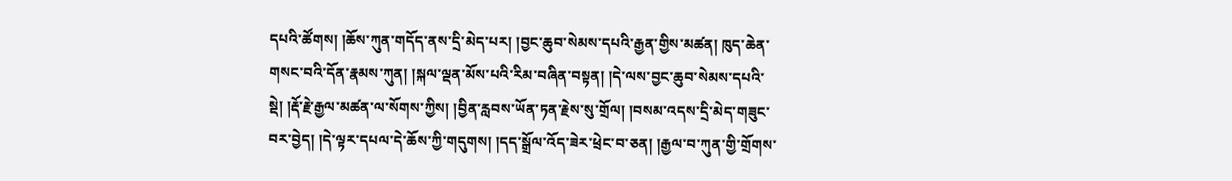དཔའི་ཚོགས། །ཆོས་ཀུན་གདོད་ནས་དྲི་མེད་པར། །བྱང་ཆུབ་སེམས་དཔའི་རྒྱན་གྱིས་མཚན། ཁུད་ཆེན་གསང་བའི་དོན་རྣམས་ཀུན། །སྐལ་ལྡན་མོས་པའི་རིམ་བཞིན་བསྟན། །དེ་ལས་བྱང་ཆུབ་སེམས་དཔའི་སྡེ། །རྡོ་རྗེ་རྒྱལ་མཚན་ལ་སོགས་ཀྱིས། །བྱིན་རླབས་ཡོན་ཏན་རྗེས་སུ་གྲོལ། །བསམ་འདས་དྲི་མེད་གཟུང་བར་བྱེད། །དེ་ལྟར་དཔལ་དེ་ཆོས་ཀྱི་གདུགས། །དད་སྒྲོལ་འོད་ཟེར་ཕྲེང་བ་ཅན། །རྒྱལ་བ་ཀུན་གྱི་གྲོགས་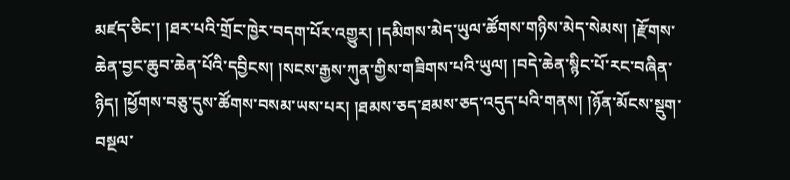མཛད་ཅིང་། །ཐར་པའི་གྲོང་ཁྱེར་བདག་པོར་འགྱུར། །དམིགས་མེད་ཡུལ་ཚོགས་གཉིས་མེད་སེམས། །རྫོགས་ཆེན་བྱང་ཆུབ་ཆེན་པོའི་དབྱིངས། །སངས་རྒྱས་ཀུན་གྱིས་གཟིགས་པའི་ཡུལ། །བདེ་ཆེན་སྙིང་པོ་རང་བཞིན་ཉིད། །ཕྱོགས་བཅུ་དུས་ཚོགས་བསམ་ཡས་པར། །ཐམས་ཅད་ཐམས་ཅད་འདུད་པའི་གནས། །ཉོན་མོངས་སྡུག་བསྔལ་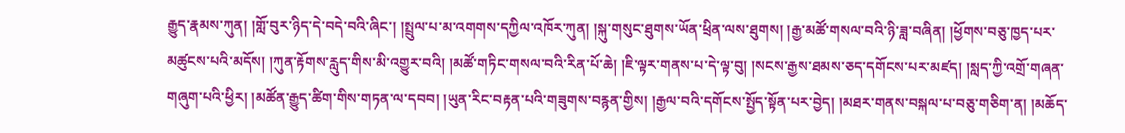རྒྱུད་རྣམས་ཀུན། །གློ་བུར་ཉིད་དེ་བདེ་བའི་ཞིང་། །སྤྲུལ་པ་མ་འགགས་དཀྱིལ་འཁོར་ཀུན། །སྐུ་གསུང་ཐུགས་ཡོན་ཕྲིན་ལས་ཐུགས། །རྒྱ་མཚོ་གསལ་བའི་ཉི་ཟླ་བཞིན། །ཕྱོགས་བཅུ་ཁྱད་པར་མཚུངས་པའི་མདོས། །ཀུན་རྟོགས་རླུད་གིས་མི་འགྱུར་བའི། །མཚོ་གཏིང་གསལ་བའི་རིན་པོ་ཆེ། །ཇི་ལྟར་གནས་པ་དེ་ལྟ་བུ། །སངས་རྒྱས་ཐམས་ཅད་དགོངས་པར་མཛད། །སླད་ཀྱི་འགྲོ་གཞན་གཞུག་པའི་ཕྱིར། །མཚོན་རྒྱུད་ཚིག་གིས་གཏན་ལ་དབབ། །ཡུན་རིང་བརྟན་པའི་གཟུགས་བརྙན་གྱིས། །རྒྱལ་བའི་དགོངས་སྤྱོད་སྟོན་པར་བྱེད། །མཐར་གནས་བསྐལ་པ་བཅུ་གཅིག་ན། །མཆོད་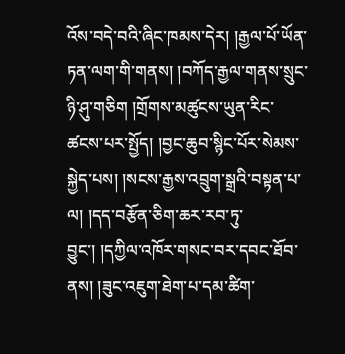འོས་བདེ་བའི་ཞིང་ཁམས་དེར། །རྒྱལ་པོ་ཡོན་ཏན་ལག་གི་གནས། །བཀོད་རྒྱལ་གནས་སྲུང་ཉི་ཤུ་གཅིག །གྲོགས་མཚུངས་ཡུན་རིང་ཚངས་པར་སྤྱོད། །བྱང་ཆུབ་སྙིང་པོར་སེམས་སྐྱེད་པས། །སངས་རྒྱས་འབྲུག་སྒྲའི་བསྟན་པ་ལ། །དད་བརྩོན་ཅིག་ཆར་རབ་ཏུ་བྱུང་། །དཀྱིལ་འཁོར་གསང་བར་དབང་ཐོབ་ནས། །ཟུང་འཇུག་ཐེག་པ་དམ་ཚིག་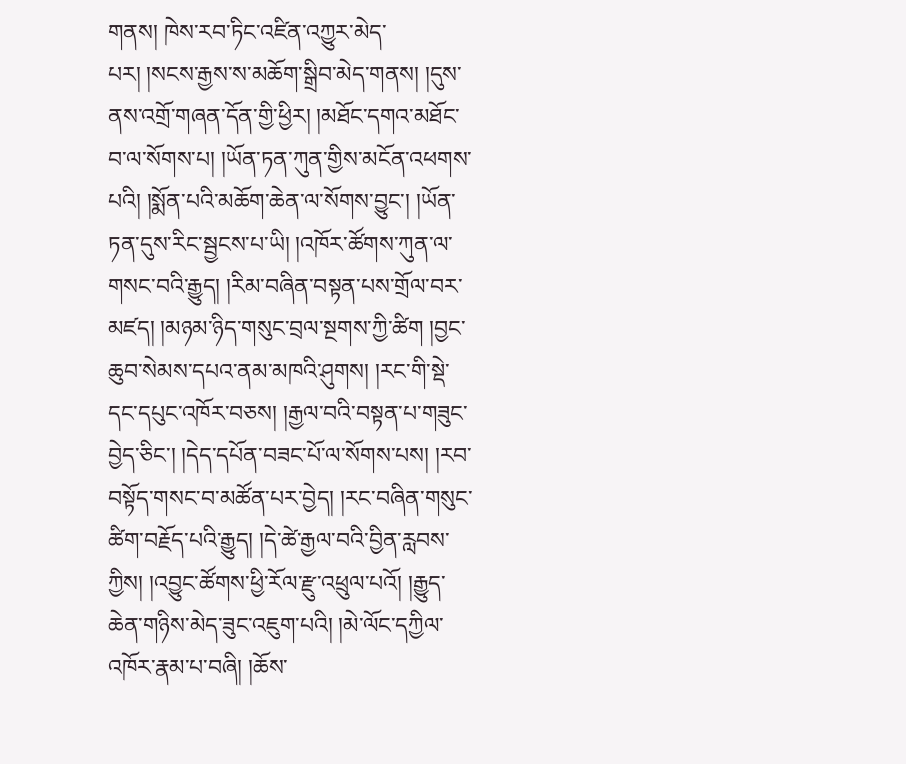གནས། ཁེས་རབ་ཏིང་འཛིན་འཀྱུར་མེད་པར། །སངས་རྒྱས་ས་མཆོག་སྒྲིབ་མེད་གནས། །དུས་ནས་འགྲོ་གཞན་དོན་གྱི་ཕྱིར། །མཐོང་དགའ་མཐོང་བ་ལ་སོགས་པ། །ཡོན་ཏན་ཀུན་གྱིས་མངོན་འཕགས་པའི། །སྨོན་པའི་མཆོག་ཆེན་ལ་སོགས་བྱུང་། །ཡོན་ཏན་དུས་རིང་སྦྱངས་པ་ཡི། །འཁོར་ཚོགས་ཀུན་ལ་གསང་བའི་རྒྱུད། །རིམ་བཞིན་བསྟན་པས་གྲོལ་བར་མཛད། །མཉམ་ཉིད་གསུང་བྲལ་སྔགས་ཀྱི་ཚིག །བྱང་ཆུབ་སེམས་དཔའ་ནམ་མཁའི་ཤུགས། །རང་གི་སྡེ་དང་དཔུང་འཁོར་བཅས། །རྒྱལ་བའི་བསྟན་པ་གཟུང་བྱེད་ཅིང་། །དེད་དཔོན་བཟང་པོ་ལ་སོགས་པས། །རབ་བསྟོད་གསང་བ་མཚོན་པར་བྱེད། །རང་བཞིན་གསུང་ཚིག་བརྗོད་པའི་རྒྱུད། །དེ་ཚེ་རྒྱལ་བའི་བྱིན་རླབས་ཀྱིས། །འབྱུང་ཚོགས་ཕྱི་རོལ་རྫུ་འཕྲུལ་པའོ། །རྒྱུད་ཆེན་གཉིས་མེད་ཟུང་འཇུག་པའི། །མེ་ལོང་དཀྱིལ་འཁོར་རྣམ་པ་བཞི། །ཆོས་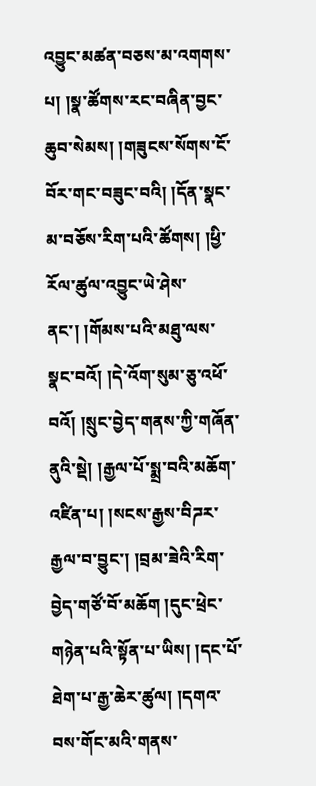འབྱུང་མཚན་བཅས་མ་འགགས་པ། །སྣ་ཚོགས་རང་བཞིན་བྱང་ཆུབ་སེམས། །གཟུངས་སོགས་ངོ་བོར་གང་བཟུང་བའི། །དོན་སྣང་མ་བཅོས་རིག་པའི་ཚོགས། །ཕྱི་རོལ་ཚུལ་འབྱུང་ཡེ་ཤེས་ནང་། །གོམས་པའི་མཐུ་ལས་སྣང་བའོ། །དེ་འོག་སུམ་ཅུ་འཕོ་བའོ། །སྲུང་བྱེད་གནས་ཀྱི་གཞོན་ནུའི་སྡེ། །རྒྱལ་པོ་སྨྲ་བའི་མཆོག་འཛིན་པ། །སངས་རྒྱས་བིཌར་རྒྱལ་བ་བྱུང་། །བྲམ་ཟེའི་རིག་བྱེད་གཙོ་བོ་མཆོག །དུང་ཕྲེང་གཉེན་པའི་སྟོན་པ་ཡིས། །དང་པོ་ཐེག་པ་རྒྱ་ཆེར་ཚུལ། །དགའ་བས་གོང་མའི་གནས་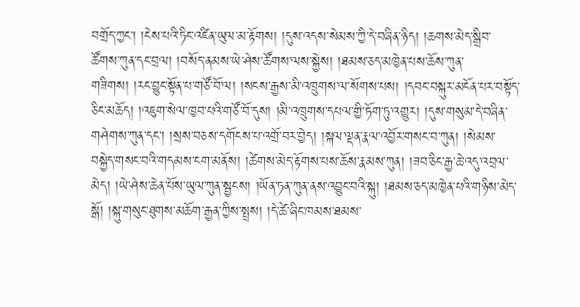བགྲོད་ཀྱང་། །ངེས་པའི་ཏིང་འཛིན་ཡུལ་མ་རྟོགས། །དུས་འདས་སེམས་ཀྱི་དེ་བཞིན་ཉིད། །ཆགས་མེད་སྒྲིབ་ཚོགས་ཀུན་དང་བྲལ། །བསོད་ནམས་ཡེ་ཤེས་ཚོགས་ལས་སྐྱེས། །ཐམས་ཅད་མཁྱེན་པས་ཆོས་ཀུན་གཟིགས། །རང་བྱུང་སྟོན་པ་གཙོ་བོ་ལ། །སངས་རྒྱས་མི་འཁྲུགས་ལ་སོགས་པས། །དབང་བསྐུར་མངོན་པར་བསྟོད་ཅིང་མཆོད། །འཇུག་སེལ་ཁྱབ་པའི་གཙོ་བོ་དུས། །མི་འཁྲུགས་དཔལ་གྱི་ཏོག་ཏུ་འགྱུར། །དུས་གསུམ་དེ་བཞིན་གཤེགས་ཀུན་དང་། །སྲས་བཅས་དགོངས་པ་འགྲོ་བར་བྱེད། །སྐལ་ལྡན་རྣལ་འབྱོར་གསང་བ་ཀུན། །སེམས་བསྐྱེད་གསང་བའི་གདམས་ངག་མནོས། །ཚེགས་མེད་རྟོགས་པས་ཆོས་རྣམས་ཀུན། །ཟབ་ཅིང་རྒྱ་ཆེ་འདུ་འབྲལ་མེད། །ཡེ་ཤེས་ཆེན་པོས་ཡུལ་ཀུན་སྦྱངས། །ཡོན་ཏན་ཀུན་ནས་འབྱུང་བའི་སྐུ། །ཐམས་ཅད་མཁྱེན་པའི་གཉིས་མེད་སྒོ། །སྐུ་གསུང་ཐུགས་མཆོག་རྒྱན་ཀྱིས་སྤྲས། །དེ་ཚེ་ཞིང་ཁམས་ཐམས་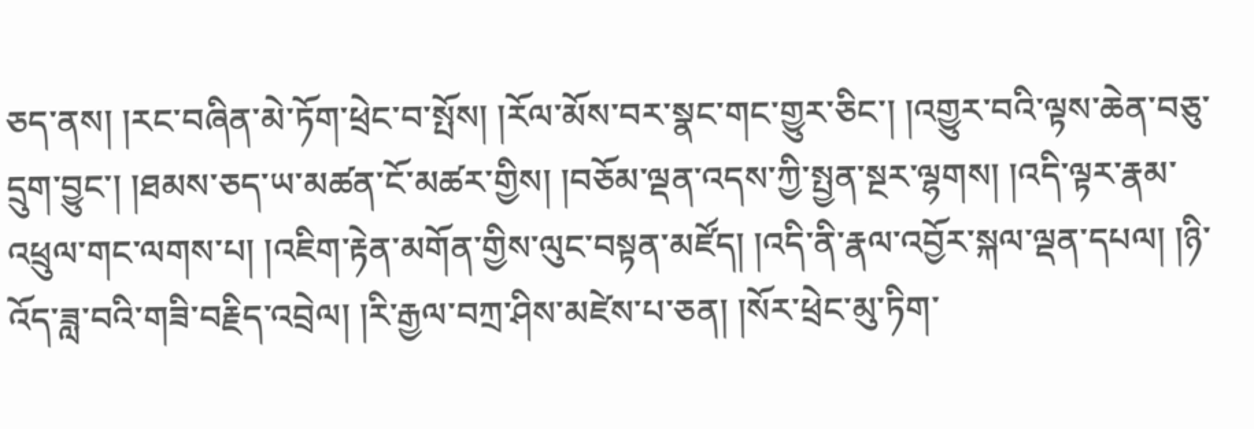ཅད་ནས། །རང་བཞིན་མེ་ཏོག་ཕྲེང་བ་སྤོས། །རོལ་མོས་བར་སྣང་གང་གྱུར་ཅིང་། །འགྱུར་བའི་ལྟས་ཆེན་བཅུ་དྲུག་བྱུང་། །ཐམས་ཅད་ཡ་མཚན་ངོ་མཚར་གྱིས། །བཅོམ་ལྡན་འདས་ཀྱི་སྤྱན་སྔར་ལྷགས། །འདི་ལྟར་རྣམ་འཕྲུལ་གང་ལགས་པ། །འཇིག་རྟེན་མགོན་གྱིས་ལུང་བསྟན་མཛོད། །འདི་ནི་རྣལ་འབྱོར་སྐལ་ལྡན་དཔལ། །ཉི་འོད་ཟླ་བའི་གཟི་བརྗིད་འབྲེལ། །རི་རྒྱལ་བཀྲ་ཤིས་མཛེས་པ་ཅན། །སོར་ཕྲེང་མུ་ཏིག་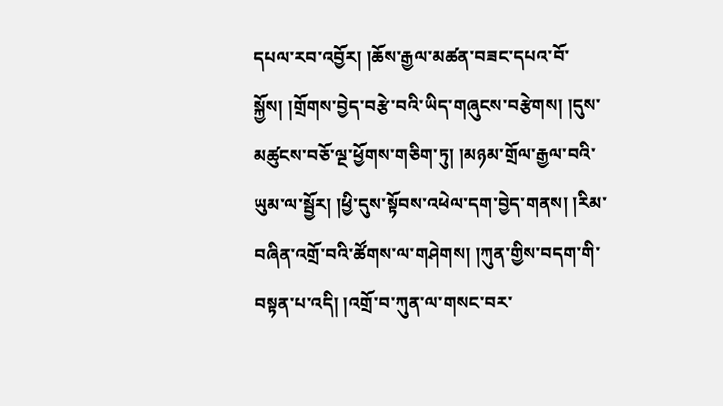དཔལ་རབ་འབྱོར། །ཆོས་རྒྱལ་མཚན་བཟང་དཔའ་བོ་སྐྱོས། །གྲོགས་བྱེད་བརྩེ་བའི་ཡིད་གཞུངས་བརྩེགས། །དུས་མཚུངས་བཅོ་ལྔ་ཕྱོགས་གཅིག་ཏུ། །མཉམ་གྲོལ་རྒྱལ་བའི་ཡུམ་ལ་སྦྱོར། །ཕྱི་དུས་སྟོབས་འཕེལ་དག་བྱེད་གནས། །རིམ་བཞིན་འགྲོ་བའི་ཚོགས་ལ་གཤེགས། །ཀུན་གྱིས་བདག་གི་བསྟན་པ་འདི། །འགྲོ་བ་ཀུན་ལ་གསང་བར་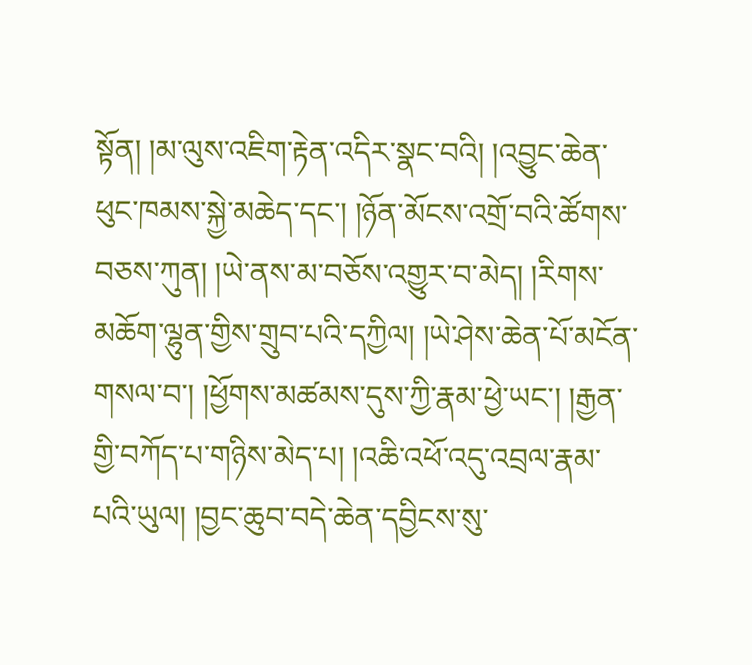སྟོན། །མ་ལུས་འཇིག་རྟེན་འདིར་སྣང་བའི། །འབྱུང་ཆེན་ཕུང་ཁམས་སྐྱེ་མཆེད་དང་། །ཉོན་མོངས་འགྲོ་བའི་ཚོགས་བཅས་ཀུན། །ཡེ་ནས་མ་བཅོས་འགྱུར་བ་མེད། །རིགས་མཆོག་ལྷུན་གྱིས་གྲུབ་པའི་དཀྱིལ། །ཡེ་ཤེས་ཆེན་པོ་མངོན་གསལ་བ་། །ཕྱོགས་མཚམས་དུས་ཀྱི་རྣམ་ཕྱེ་ཡང་། །རྒྱན་གྱི་བཀོད་པ་གཉིས་མེད་པ། །འཆི་འཕོ་འདུ་འབྲལ་རྣམ་པའི་ཡུལ། །བྱང་ཆུབ་བདེ་ཆེན་དབྱིངས་སུ་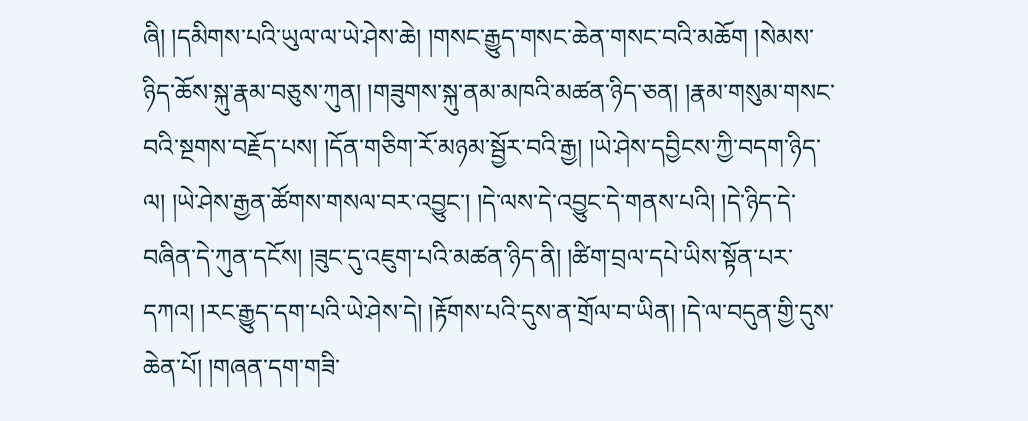ཞི། །དམིགས་པའི་ཡུལ་ལ་ཡེ་ཤེས་ཆེ། །གསང་རྒྱུད་གསང་ཆེན་གསང་བའི་མཆོག །སེམས་ཉིད་ཆོས་སྐུ་རྣམ་བཅུས་ཀུན། །གཟུགས་སྐུ་ནམ་མཁའི་མཚན་ཉིད་ཅན། །རྣམ་གསུམ་གསང་བའི་སྔགས་བརྗོད་པས། །དོན་གཅིག་རོ་མཉམ་སྦྱོར་བའི་རྒྱ། །ཡེ་ཤེས་དབྱིངས་ཀྱི་བདག་ཉིད་ལ། །ཡེ་ཤེས་རྒྱན་ཚོགས་གསལ་བར་འབྱུང་། །དེ་ལས་དེ་འབྱུང་དེ་གནས་པའི། །དེ་ཉིད་དེ་བཞིན་དེ་ཀུན་དངོས། །ཟུང་དུ་འཇུག་པའི་མཚན་ཉིད་ནི། །ཚིག་བྲལ་དཔེ་ཡིས་སྟོན་པར་དཀའ། །རང་རྒྱུད་དག་པའི་ཡེ་ཤེས་དེ། །རྟོགས་པའི་དུས་ན་གྲོལ་བ་ཡིན། །དེ་ལ་བདུན་གྱི་དུས་ཆེན་པོ། །གཞན་དག་གཟི་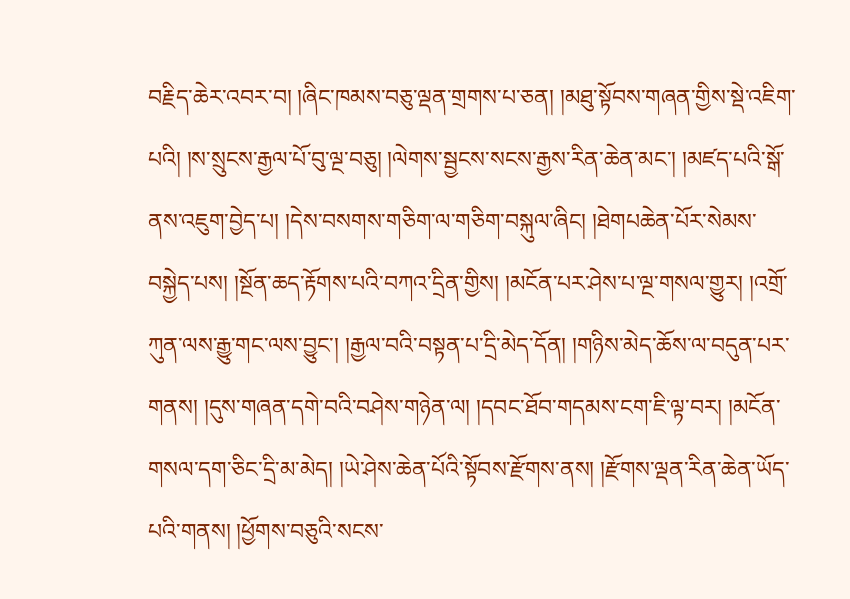བརྗིད་ཆེར་འབར་བ། །ཞིང་ཁམས་བཅུ་ལྡན་གྲགས་པ་ཅན། །མཐུ་སྟོབས་གཞན་གྱིས་སྡེ་འཇིག་པའི། །ས་སྲུངས་རྒྱལ་པོ་བུ་ལྔ་བཅུ། །ལེགས་སྦྱངས་སངས་རྒྱས་རིན་ཆེན་མང་། །མཛད་པའི་སྒོ་ནས་འཇུག་བྱེད་པ། །དེས་བསགས་གཅིག་ལ་གཅིག་བསྐུལ་ཞིང། །ཐེགཔཆེན་པོར་སེམས་བསྐྱེད་པས། །སྔོན་ཆད་རྟོགས་པའི་བཀའ་དྲིན་གྱིས། །མངོན་པར་ཤེས་པ་ལྔ་གསལ་གྱུར། །འགྲོ་ཀུན་ལས་རྒྱུ་གང་ལས་བྱུང་། །རྒྱལ་བའི་བསྟན་པ་དྲི་མེད་དོན། །གཉིས་མེད་ཆོས་ལ་བདུན་པར་གནས། །དུས་གཞན་དགེ་བའི་བཤེས་གཉེན་ལ། །དབང་ཐོབ་གདམས་ངག་ཇི་ལྟ་བར། །མངོན་གསལ་དག་ཅིང་དྲི་མ་མེད། །ཡེ་ཤེས་ཆེན་པོའི་སྟོབས་རྫོགས་ནས། །རྫོགས་ལྡན་རིན་ཆེན་ཡོད་པའི་གནས། །ཕྱོགས་བཅུའི་སངས་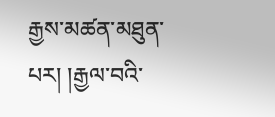རྒྱས་མཚན་མཐུན་པར། །རྒྱལ་བའི་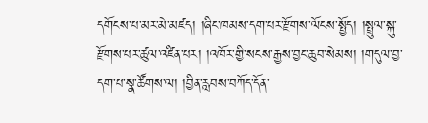དགོངས་པ་མར་མེ་མཛད། །ཞིང་ཁམས་དག་པར་རྫོགས་ལོངས་སྤྱོད། །སྤྲུལ་སྐུ་རྫོགས་པར་ཚུལ་འཛིན་པར། །འཁོར་གྱི་སངས་རྒྱས་བྱང་ཆུབ་སེམས། །གདུལ་བྱ་དག་པ་སྣ་ཚོགས་ལ། །བྱིན་རླབས་བཀོད་དོན་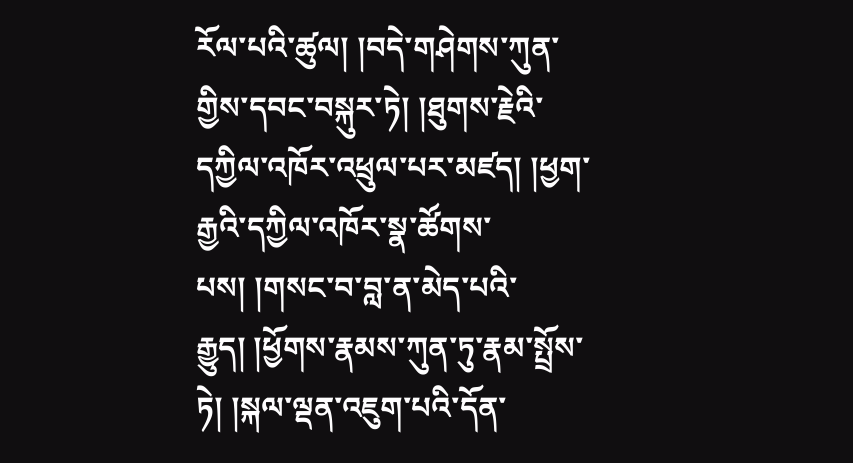རོལ་པའི་ཚུལ། །བདེ་གཤེགས་ཀུན་གྱིས་དབང་བསྐུར་ཏེ། །ཐུགས་རྗེའི་དཀྱིལ་འཁོར་འཕྲུལ་པར་མཛད། །ཕྱག་རྒྱའི་དཀྱིལ་འཁོར་སྣ་ཚོགས་པས། །གསང་བ་བླ་ན་མེད་པའི་རྒྱུད། །ཕྱོགས་རྣམས་ཀུན་ཏུ་རྣམ་སྤྲོས་ཏེ། །སྐལ་ལྡན་འཇུག་པའི་དོན་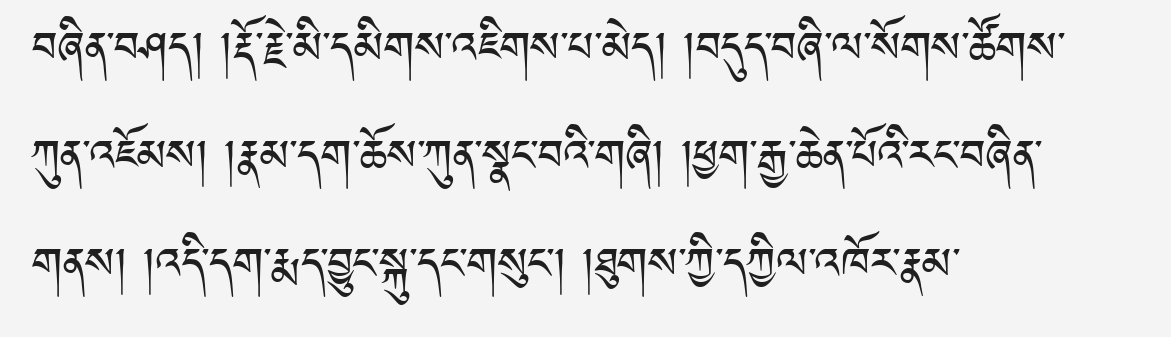བཞིན་བཤད། །རྡོ་རྗེ་མི་དམིགས་འཇིགས་པ་མེད། །བདུད་བཞི་ལ་སོགས་ཚོགས་ཀུན་འཇོམས། །རྣམ་དག་ཆོས་ཀུན་སྣང་བའི་གཞི། །ཕྱག་རྒྱ་ཆེན་པོའི་རང་བཞིན་གནས། །འདི་དག་རྨད་བྱུང་སྐུ་དང་གསུང་། །ཐུགས་ཀྱི་དཀྱིལ་འཁོར་རྣམ་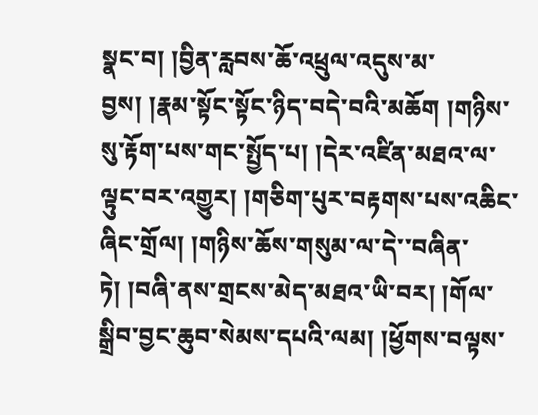སྣང་བ། །བྱིན་རླབས་ཆོ་འཕྲུལ་འདུས་མ་བྱས། །རྣམ་སྟོང་སྟོང་ཉིད་བདེ་བའི་མཆོག །གཉིས་སུ་རྟོག་པས་གང་སྤྱོད་པ། །དེར་འཛིན་མཐའ་ལ་ལྟུང་བར་འགྱུར། །གཅིག་པུར་བརྟགས་པས་འཆིང་ཞིང་གྲོལ། །གཉིས་ཆོས་གསུམ་ལ་དེ་་བཞིན་ཏེ། །བཞི་ནས་གྲངས་མེད་མཐའ་ཡི་བར། །གོལ་སྒྲིབ་བྱང་ཆུབ་སེམས་དཔའི་ལམ། །ཕྱོགས་བལྟས་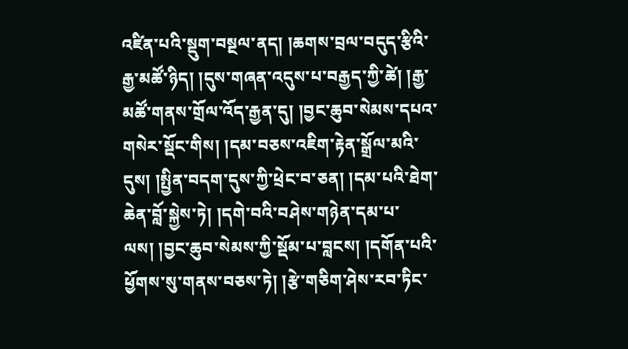འཛིན་པའི་སྡུག་བསྔལ་ནད། །ཆགས་བྲལ་བདུད་རྩིའི་རྒྱ་མཚོ་ཉིད། །དུས་གཞན་འདུས་པ་བརྒྱད་ཀྱི་ཚེ། །རྒྱ་མཚོ་གནས་གྲོལ་འོད་རྒྱན་དུ། །བྱང་ཆུབ་སེམས་དཔའ་གསེར་སྡོང་གིས། །དམ་བཅས་འཇིག་རྟེན་སྒྲོལ་མའི་དུས། །སྤྱིན་བདག་དུས་ཀྱི་ཕྲེང་བ་ཅན། །དམ་པའི་ཐེག་ཆེན་བློ་སྐྱེས་ཏེ། །དགེ་བའི་བཤེས་གཉེན་དམ་པ་ལས། །བྱང་ཆུབ་སེམས་ཀྱི་སྡོམ་པ་བླངས། །དགོན་པའི་ཕྱོགས་སུ་གནས་བཅས་ཏེ། །རྩེ་གཅིག་ཤེས་རབ་ཏིང་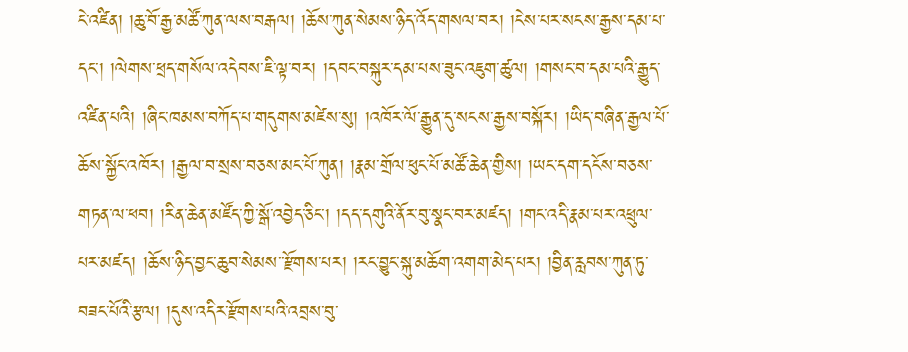ངེ་འཛིན། །ཆུ་བོ་རྒྱ་མཚོ་ཀུན་ལས་བརྒལ། །ཆོས་ཀུན་སེམས་ཉིད་འོད་གསལ་བར། །ངེས་པར་སངས་རྒྱས་དམ་པ་དང་། །ལེགས་ཕྲད་གསོལ་འདེབས་ཇི་ལྟ་བར། །དབང་བསྐུར་དམ་པས་ཟུང་འཇུག་ཚུལ། །གསང་བ་དམ་པའི་རྒྱུད་འཛིན་པའི། །ཞིང་ཁམས་བཀོད་པ་གདུགས་མཛེས་སུ། །འཁོར་ལོ་རྒྱུན་དུ་སངས་རྒྱས་བསྐོར། །ཡིད་བཞིན་རྒྱལ་པོ་ཆོས་སྐྱོང་འཁོར། །རྒྱལ་བ་སྲས་བཅས་མང་པོ་ཀུན། །རྣམ་གྲོལ་ཕུང་པོ་མཚོ་ཆེན་གྱིས། །ཡང་དག་དངོས་བཅས་གཏན་ལ་ཕབ། །རིན་ཆེན་མཛོད་ཀྱི་སྒོ་འབྱེད་ཅིང་། །དད་དགུའི་ནོར་བུ་སྣང་བར་མཛད། །གང་འདི་རྣམ་པར་འཕྲུལ་པར་མཛད། །ཆོས་ཉིད་བྱང་ཆུབ་སེམས་་རྫོགས་པར། །རང་བྱུང་སྐུ་མཆོག་འགག་མེད་པར། །བྱིན་རླབས་ཀུན་ཏུ་བཟང་པོའི་རྩལ། །དུས་འདིར་རྫོགས་པའི་འབྲས་བུ་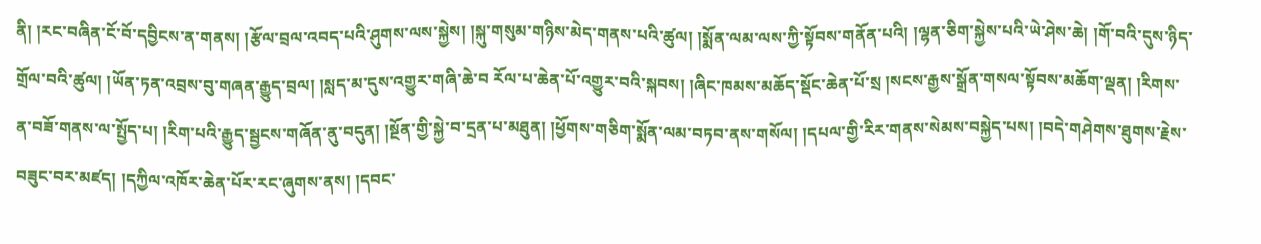ནི། །རང་བཞིན་ངོ་བོ་དབྱིངས་ན་གནས། །རྩོལ་བྲལ་འབད་པའི་ཤུགས་ལས་སྐྱེས། །སྐུ་གསུམ་གཉིས་མེད་གནས་པའི་ཚུལ། །སྨོན་ལམ་ལས་ཀྱི་སྟོབས་གནོན་པའི། །ལྷན་ཅིག་སྐྱེས་པའི་ཡེ་ཤེས་ཆེ། །གོ་བའི་དུས་ཉིད་གྲོལ་བའི་ཚུལ། །ཡོན་ཏན་འབྲས་བུ་གཞན་རྒྱུད་བྲལ། །སླད་མ་དུས་འགྱུར་གཞི་ཆེ་བ རོལ་པ་ཆེན་པོ་འགྱུར་བའི་སྐབས། །ཞིང་ཁམས་མཆོད་སྡོང་ཆེན་པོ་སྲ །སངས་རྒྱས་སྒྲོན་གསལ་སྟོབས་མཆོག་ལྡན། །རིགས་ན་བཟོ་གནས་ལ་སྤྱོད་པ། །རིག་པའི་རྒྱུད་སྦྱངས་གཞོན་ནུ་བདུན། །སྔོན་གྱི་སྐྱེ་བ་དྲན་པ་མཐུན། །ཕྱོགས་གཅིག་སྨོན་ལམ་བཏབ་ནས་གསོལ། །དཔལ་གྱི་རིར་གནས་སེམས་བསྐྱེད་པས། །བདེ་གཤེགས་ཐུགས་རྗེས་བཟུང་བར་མཛད། །དཀྱིལ་འཁོར་ཆེན་པོར་རང་ཞུགས་ནས། །དབང་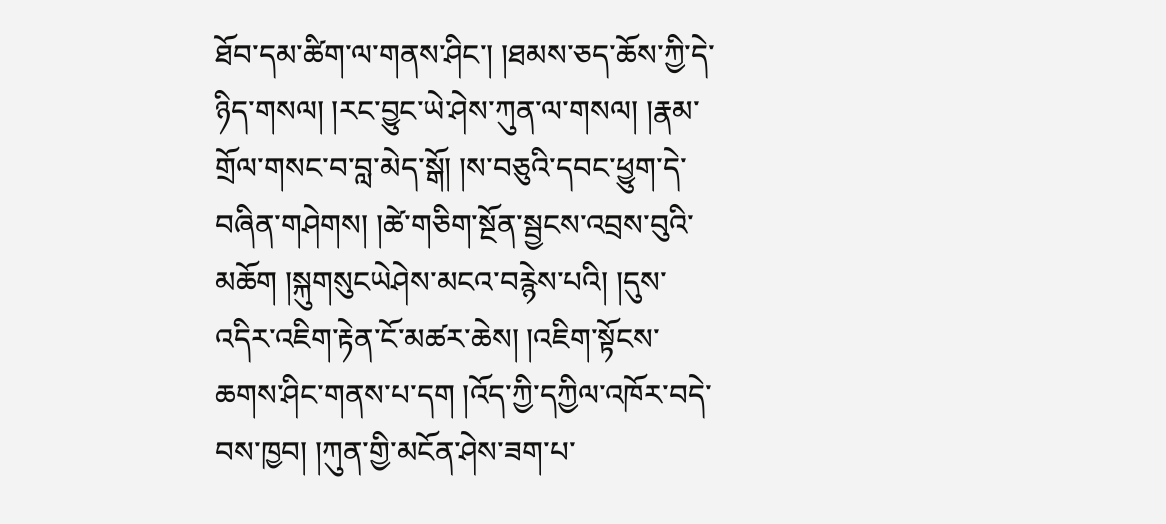ཐོབ་དམ་ཚིག་ལ་གནས་ཤིང་། །ཐམས་ཅད་ཆོས་ཀྱི་དེ་ཉིད་གསལ། །རང་བྱུང་ཡེ་ཤེས་ཀུན་ལ་གསལ། །རྣམ་གྲོལ་གསང་བ་བླ་མེད་སྒོ། །ས་བཅུའི་དབང་ཕྱུག་དེ་བཞིན་གཤེགས། །ཚེ་གཅིག་སྔོན་སྦྱངས་འབྲས་བུའི་མཆོག །སྐུགསུངཡེཤེས་མངའ་བརྙེས་པའི། །དུས་འདིར་འཇིག་རྟེན་ངོ་མཚར་ཆེས། །འཇིག་སྟོངས་ཆགས་ཤིང་གནས་པ་དག །འོད་ཀྱི་དཀྱིལ་འཁོར་བདེ་བས་ཁྱབ། །ཀུན་གྱི་མངོན་ཤེས་ཟག་པ་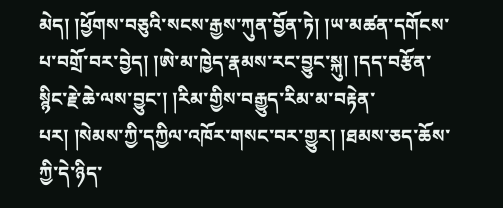མེད། །ཕྱོགས་བཅུའི་སངས་རྒྱས་ཀུན་བྱོན་ཏེ། །ཡ་མཚན་དགོངས་པ་བགྲོ་བར་བྱེད། །ཨེ་མ་ཁྱེད་རྣམས་རང་བྱུང་སྐུ། །དད་བརྩོན་སྙིང་རྗེ་ཆེ་ལས་བྱུང་། །རིམ་གྱིས་བརྒྱུད་རིམ་མ་བརྟེན་པར། །སེམས་ཀྱི་དཀྱིལ་འཁོར་གསང་བར་གྱུར། །ཐམས་ཅད་ཆོས་ཀྱི་དེ་ཉིད་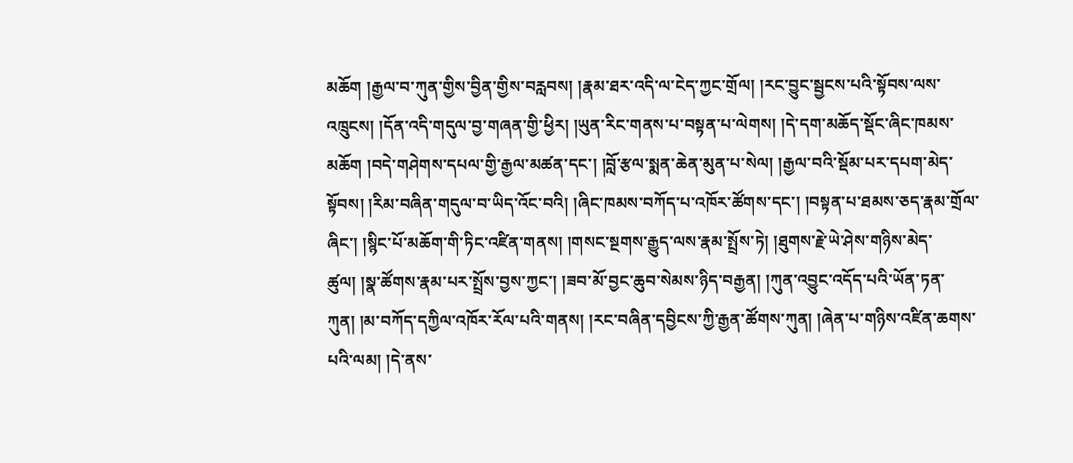མཆོག །རྒྱལ་བ་ཀུན་གྱིས་བྱིན་གྱིས་བརླབས། །རྣམ་ཐར་འདི་ལ་ངེད་ཀྱང་གྲོལ། །རང་བྱུང་སྦྱངས་པའི་སྟོབས་ལས་འཁྲུངས། །དོན་འདི་གདུལ་བྱ་གཞན་གྱི་ཕྱིར། །ཡུན་རིང་གནས་པ་བསྟན་པ་ལེགས། །དེ་དག་མཆོད་སྡོང་ཞིང་ཁམས་མཆོག །བདེ་གཤེགས་དཔལ་གྱི་རྒྱལ་མཚན་དང་། །བློ་རྩལ་སྨན་ཆེན་མུན་པ་སེལ། །རྒྱལ་བའི་སྡོམ་པར་དཔག་མེད་སྟོབས། །རིམ་བཞིན་གདུལ་བ་ཡིད་འོང་བའི། །ཞིང་ཁམས་བཀོད་པ་འཁོར་ཚོགས་དང་། །བསྟན་པ་ཐམས་ཅད་རྣམ་གྲོལ་ཞིང་། །སྙིང་པོ་མཆོག་གི་ཏིང་འཛིན་གནས། །གསང་སྔགས་རྒྱུད་ལས་རྣམ་སྤྲོས་ཏེ། །ཐུགས་རྗེ་ཡེ་ཤེས་གཉིས་མེད་ཚུལ། །སྣ་ཚོགས་རྣམ་པར་སྤྲོས་བྱས་ཀྱང་། །ཟབ་མོ་བྱང་ཆུབ་སེམས་ཉིད་བརྒྱན། །ཀུན་འབྱུང་འདོད་པའི་ཡོན་ཏན་ཀུན། །མ་བཀོད་དཀྱིལ་འཁོར་རོལ་པའི་གནས། །རང་བཞིན་དབྱིངས་ཀྱི་རྒྱན་ཚོགས་ཀུན། །ཞེན་པ་གཉིས་འཛིན་ཆགས་པའི་ལམ། །དེ་ནས་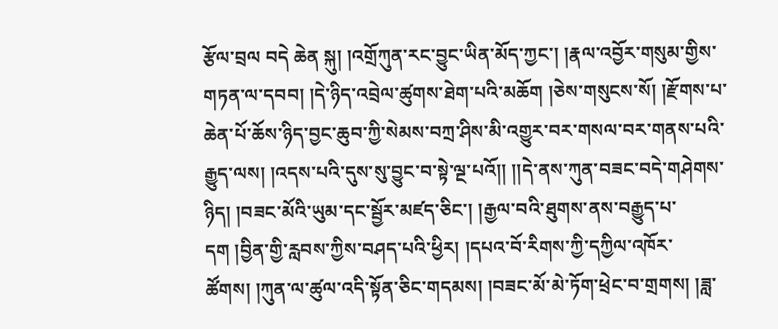རྩོལ་བྲལ བདེ ཆེན སྐུ། །འགྲོཀུན་རང་བྱུང་ཡིན་མོད་ཀྱང་། །རྣལ་འབྱོར་གསུམ་གྱིས་གཏན་ལ་དབབ། །དེ་ཉིད་འབྲེལ་ཚུགས་ཐེག་པའི་མཆོག །ཅེས་གསུངས་སོ། །རྫོགས་པ་ཆེན་པོ་ཆོས་ཉིད་བྱང་ཆུབ་ཀྱི་སེམས་བཀྲ་ཤིས་མི་འགྱུར་བར་གསལ་བར་གནས་པའི་རྒྱུད་ལས། །འདས་པའི་དུས་སུ་བྱུང་བ་སྟེ་ལྔ་པའོ།། །།དེ་ནས་ཀུན་བཟང་བདེ་གཤེགས་ཉིད། །བཟང་མོའི་ཡུམ་དང་སྦྱོར་མཛད་ཅིང་། །རྒྱལ་བའི་ཐུགས་ནས་བརྒྱུད་པ་དག །བྱིན་གྱི་རླབས་ཀྱིས་བཤད་པའི་ཕྱིར། །དཔའ་བོ་རིགས་ཀྱི་དཀྱིལ་འཁོར་ཚོགས། །ཀུན་ལ་ཚུལ་འདི་སྟོན་ཅིང་གདམས། །བཟང་མོ་མེ་ཏོག་ཕྲེང་བ་གྲགས། །ཟླ་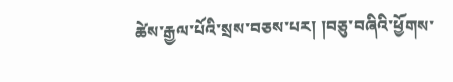ཚེས་རྒྱལ་པོའི་སྲས་བཅས་པར། །བཅུ་བཞིའི་ཕྱོགས་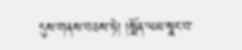དུས་གནས་བཅས་ཏེ། །སྨོན་ལམ་སྣང་བ་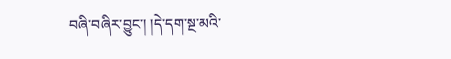བཞི་བཞིར་བྱུང་། །དེ་དག་སྔ་མའི་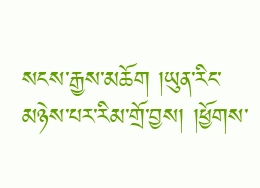སངས་རྒྱས་མཆོག །ཡུན་རིང་མཉེས་པར་རིམ་གྲོ་བྱས། །ཕྱོགས་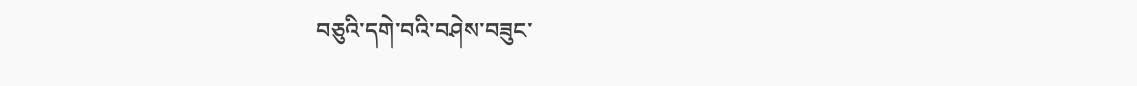བཅུའི་དགེ་བའི་བཤེས་བཟུང་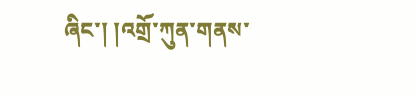ཞིང་། །འགྲོ་ཀུན་གནས་